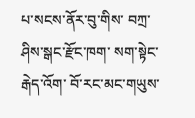པ་སངས་ནོར་བུ་གིས་ བཀྲ་ཤིས་སྒང་རྫོང་ཁག་ སག་སྟེང་རྒེད་འོག་ བོ་རང་མང་གཡུས་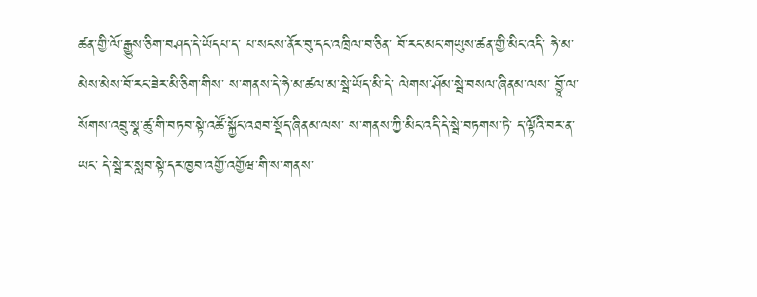ཚན་གྱི་ལོ་རྒྱུས་ཅིག་བཤད་དེ་ཡོདཔ་ད་ པ་སངས་ནོར་བུ་དང་འཁྲིལ་བ་ཅིན་ བོ་རང་མང་གཡུས་ཚན་གྱི་མིང་འདི་ ཧེ་མ་མེས་མེས་བོ་རང་ཟེར་མི་ཅིག་གིས་ ས་གནས་དེ་ཧེ་མ་ཚལ་མ་སྦེ་ཡོད་མི་དེ་ ལེགས་ཤོམ་སྦེ་བསལ་ཞིནམ་ལས་ བྱཱོ་ལ་སོགས་འབྲུ་སྣ་ཚུ་གི་བཏབ་སྟེ་འཚོ་སྐྱོང་འཐབ་སྡོད་ཞིནམ་ལས་ ས་གནས་ཀྱི་མིང་འདི་དེ་སྦེ་བཏགས་ཏེ་ ད་ལྟོའི་བར་ན་ཡང་ དེ་སྦེ་ར་སླབ་སྟེ་དར་ཁྱབ་འགྱོ་འགྱོཝ་གི་ས་གནས་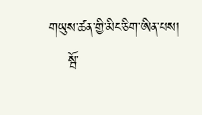གཡུས་ཚན་གྱི་མིང་ཅིག་ཨིན་པས།
    སྦོ་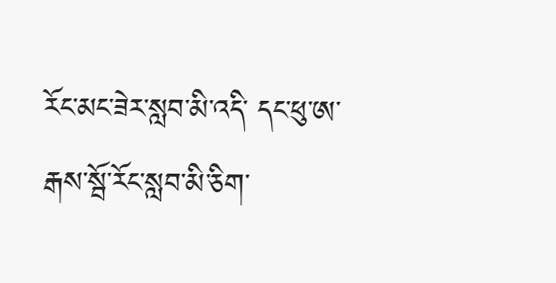རོང་མང་ཟེར་སླབ་མི་འདི་ དང་ཕུ་ཨ་རྒས་སྦོ་རོང་སླབ་མི་ཅིག་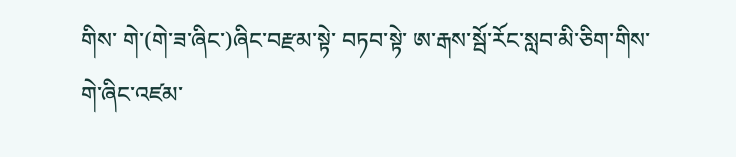གིས་ གེ་(གེ་ཟ་ཞིང་)ཞིང་བརྫམ་སྟེ་ བཏབ་སྟེ་ ཨ་རྒས་སྦོ་རོང་སླབ་མི་ཅིག་གིས་ གེ་ཞིང་འཛམ་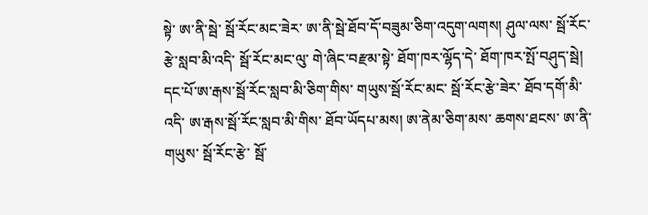སྟེ་ ཨ་ནི་སྦེ་ སྦོ་རོང་མང་ཟེར་ ཨ་ནི་སྦེ་ཐོབ་དོ་བཟུམ་ཅིག་འདུག་ལགས། ཤུལ་ལས་ སྦོ་རོང་རྩེ་སླབ་མི་འདི་ སྦོ་རོང་མང་ལུ་ གེ་ཞིང་བརྫམ་སྟེ་ ཐོག་ཁར་ལྷོད་དེ་ ཐོག་ཁར་སྤོ་བཤུད་སྦེ། དང་པོ་ཨ་རྒས་སྦོ་རོང་སླབ་མི་ཅིག་གིས་ གཡུས་སྦོ་རོང་མང་ སྦོ་རོང་རྩེ་ཟེར་ ཐོབ་དགོ་མི་འདི་ ཨ་རྒས་སྦོ་རོང་སླབ་མི་གིས་ ཐོབ་ཡོདཔ་མས། ཨ་ནེམ་ཅིག་མས་ ཆགས་ཐངས་ ཨ་ནི་གཡུས་ སྦོ་རོང་རྩེ་ སྦོ་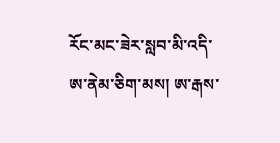རོང་མང་ཟེར་སླབ་མི་འདི་ ཨ་ནེམ་ཅིག་མས། ཨ་རྒས་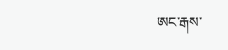ཨང་རྒས་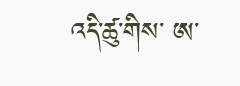འདི་ཚུ་གིས་ ཨ་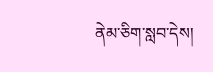ནེམ་ཅིག་སླབ་དེས།